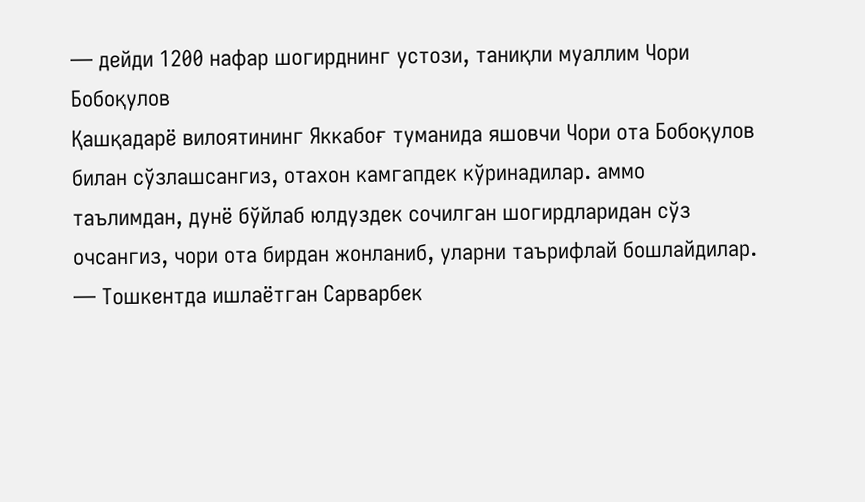— дейди 1200 нафар шогирднинг устози, таниқли муаллим Чори Бобоқулов
Қашқадарё вилоятининг Яккабоғ туманида яшовчи Чори ота Бобоқулов билан сўзлашсангиз, отахон камгапдек кўринадилар. аммо таълимдан, дунё бўйлаб юлдуздек сочилган шогирдларидан сўз очсангиз, чори ота бирдан жонланиб, уларни таърифлай бошлайдилар.
— Тошкентда ишлаётган Сарварбек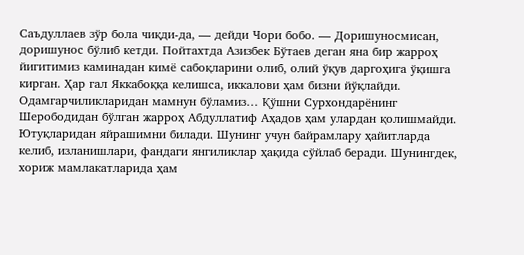Саъдуллаев зўр бола чиқди-да, — дейди Чори бобо. — Доришуносмисан, доришунос бўлиб кетди. Пойтахтда Азизбек Бўтаев деган яна бир жарроҳ йигитимиз каминадан кимё сабоқларини олиб, олий ўқув даргоҳига ўқишга кирган. Ҳар гал Яккабоққа келишса, иккалови ҳам бизни йўқлайди. Одамгарчиликларидан мамнун бўламиз… Қўшни Сурхондарёнинг Шерободидан бўлган жарроҳ Абдуллатиф Аҳадов ҳам улардан қолишмайди. Ютуқларидан яйрашимни билади. Шунинг учун байрамлару ҳайитларда келиб, изланишлари, фандаги янгиликлар ҳақида сўйлаб беради. Шунингдек, хориж мамлакатларида ҳам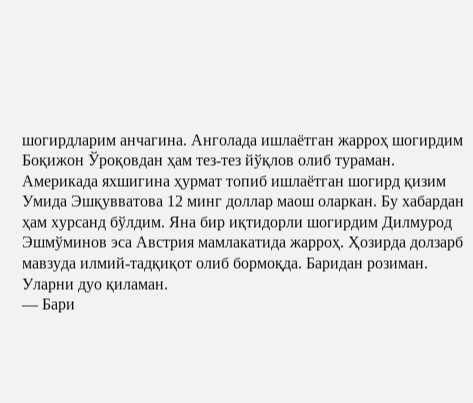шогирдларим анчагина. Анголада ишлаётган жарроҳ шогирдим Боқижон Ўроқовдан ҳам тез-тез йўқлов олиб тураман. Америкада яхшигина ҳурмат топиб ишлаётган шогирд қизим Умида Эшқувватова 12 минг доллар маош оларкан. Бу хабардан ҳам хурсанд бўлдим. Яна бир иқтидорли шогирдим Дилмурод Эшмўминов эса Австрия мамлакатида жарроҳ. Ҳозирда долзарб мавзуда илмий-тадқиқот олиб бормоқда. Баридан розиман. Уларни дуо қиламан.
— Бари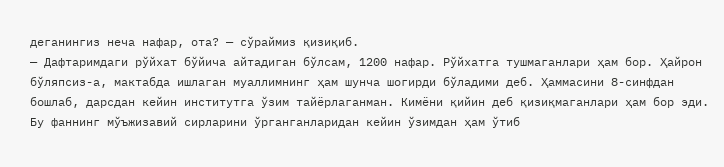деганингиз неча нафар, ота? — сўраймиз қизиқиб.
— Дафтаримдаги рўйхат бўйича айтадиган бўлсам, 1200 нафар. Рўйхатга тушмаганлари ҳам бор. Ҳайрон бўляпсиз-а, мактабда ишлаган муаллимнинг ҳам шунча шогирди бўладими деб. Ҳаммасини 8-синфдан бошлаб, дарсдан кейин институтга ўзим тайёрлаганман. Кимёни қийин деб қизиқмаганлари ҳам бор эди. Бу фаннинг мўъжизавий сирларини ўрганганларидан кейин ўзимдан ҳам ўтиб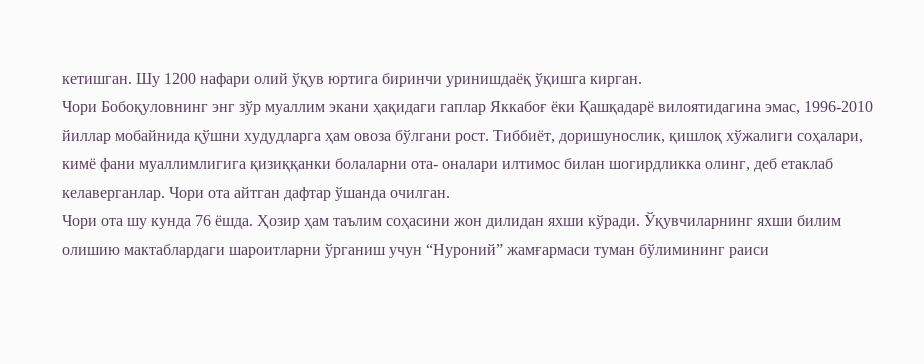кетишган. Шу 1200 нафари олий ўқув юртига биринчи уринишдаёқ ўқишга кирган.
Чори Бобоқуловнинг энг зўр муаллим экани ҳақидаги гаплар Яккабоғ ёки Қашқадарё вилоятидагина эмас, 1996-2010 йиллар мобайнида қўшни худудларга ҳам овоза бўлгани рост. Тиббиёт, доришунослик, қишлоқ хўжалиги соҳалари, кимё фани муаллимлигига қизиққанки болаларни ота- оналари илтимос билан шогирдликка олинг, деб етаклаб келаверганлар. Чори ота айтган дафтар ўшанда очилган.
Чори ота шу кунда 76 ёшда. Ҳозир ҳам таълим соҳасини жон дилидан яхши кўради. Ўқувчиларнинг яхши билим олишию мактаблардаги шароитларни ўрганиш учун “Нуроний” жамғармаси туман бўлимининг раиси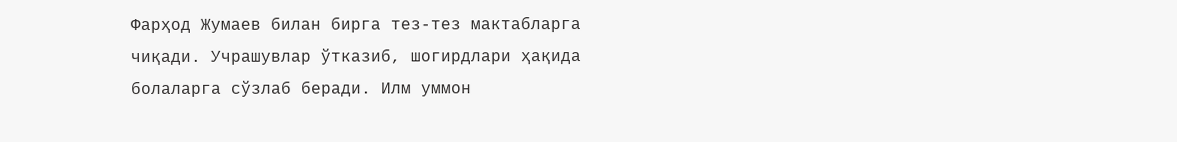Фарҳод Жумаев билан бирга тез-тез мактабларга чиқади. Учрашувлар ўтказиб, шогирдлари ҳақида болаларга сўзлаб беради. Илм уммон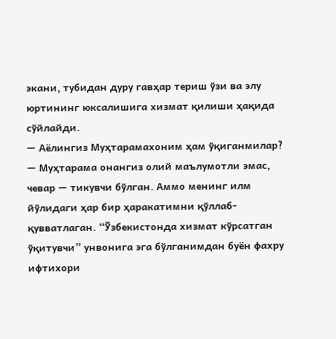экани, тубидан дуру гавҳар териш ўзи ва элу юртининг юксалишига хизмат қилиши ҳақида сўйлайди.
— Аёлингиз Муҳтарамахоним ҳам ўқиганмилар?
— Муҳтарама онангиз олий маълумотли эмас, чевар — тикувчи бўлган. Аммо менинг илм йўлидаги ҳар бир ҳаракатимни қўллаб-қувватлаган. “Ўзбекистонда хизмат кўрсатган ўқитувчи” унвонига эга бўлганимдан буён фахру ифтихори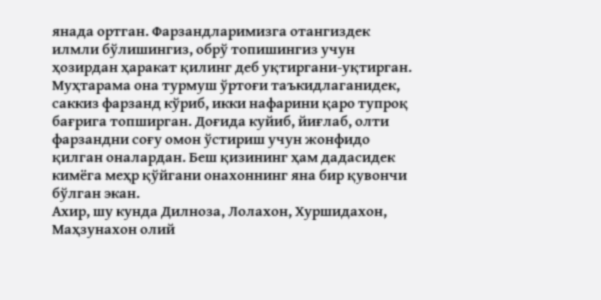янада ортган. Фарзандларимизга отангиздек илмли бўлишингиз, обрў топишингиз учун ҳозирдан ҳаракат қилинг деб уқтиргани-уқтирган.
Муҳтарама она турмуш ўртоғи таъкидлаганидек, саккиз фарзанд кўриб, икки нафарини қаро тупроқ бағрига топширган. Доғида куйиб, йиғлаб, олти фарзандни соғу омон ўстириш учун жонфидо қилган оналардан. Беш қизининг ҳам дадасидек кимёга меҳр қўйгани онахоннинг яна бир қувончи бўлган экан.
Ахир, шу кунда Дилноза, Лолахон, Хуршидахон, Маҳзунахон олий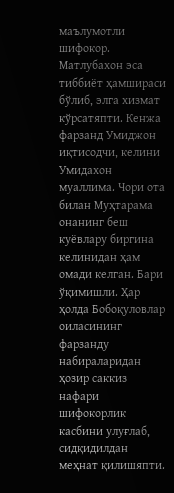маълумотли шифокор. Матлубахон эса тиббиёт ҳамшираси бўлиб, элга хизмат кўрсатяпти. Кенжа фарзанд Умиджон иқтисодчи, келини Умидахон муаллима. Чори ота билан Муҳтарама онанинг беш куёвлару биргина келинидан ҳам омади келган. Бари ўқимишли. Ҳар ҳолда Бобоқуловлар оиласининг фарзанду набираларидан ҳозир саккиз нафари шифокорлик касбини улуғлаб, сидқидилдан меҳнат қилишяпти.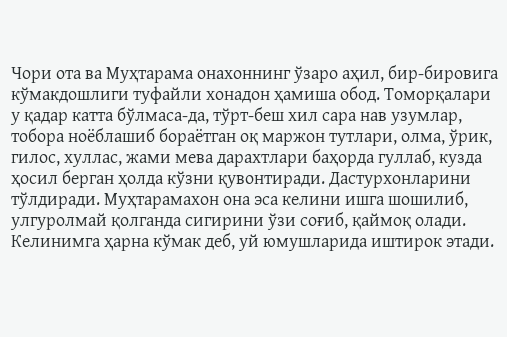Чори ота ва Муҳтарама онахоннинг ўзаро аҳил, бир-бировига кўмакдошлиги туфайли хонадон ҳамиша обод. Томорқалари у қадар катта бўлмаса-да, тўрт-беш хил сара нав узумлар, тобора ноёблашиб бораётган оқ маржон тутлари, олма, ўрик, гилос, хуллас, жами мева дарахтлари баҳорда гуллаб, кузда ҳосил берган ҳолда кўзни қувонтиради. Дастурхонларини тўлдиради. Муҳтарамахон она эса келини ишга шошилиб, улгуролмай қолганда сигирини ўзи соғиб, қаймоқ олади. Келинимга ҳарна кўмак деб, уй юмушларида иштирок этади.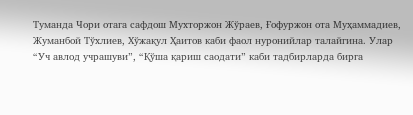Туманда Чори отага сафдош Мухторжон Жўраев, Ғофуржон ота Муҳаммадиев, Жуманбой Тўхлиев, Хўжақул Ҳаитов каби фаол нуронийлар талайгина. Улар “Уч авлод учрашуви”, “Қўша қариш саодати” каби тадбирларда бирга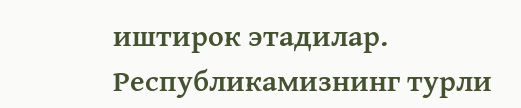иштирок этадилар. Республикамизнинг турли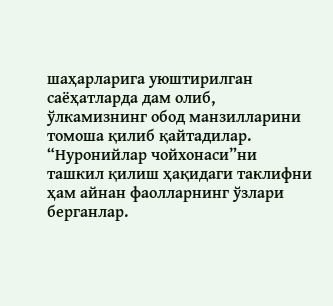шаҳарларига уюштирилган саёҳатларда дам олиб, ўлкамизнинг обод манзилларини томоша қилиб қайтадилар. “Нуронийлар чойхонаси”ни ташкил қилиш ҳақидаги таклифни ҳам айнан фаолларнинг ўзлари берганлар.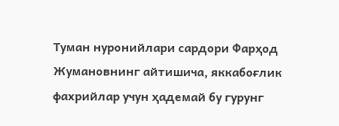Туман нуронийлари сардори Фарҳод Жумановнинг айтишича, яккабоғлик фахрийлар учун ҳадемай бу гурунг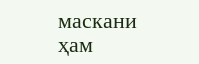маскани ҳам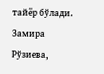тайёр бўлади.
Замира Рўзиева,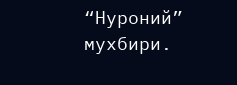“Нуроний” мухбири.